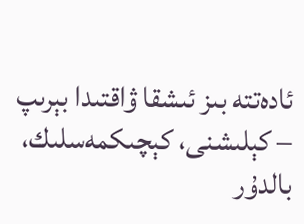ئادەتتە بىز ئىشقا ۋاقتىدا بېرىپ – كېلىشنى، كېچىكمەسلىك، بالدۇر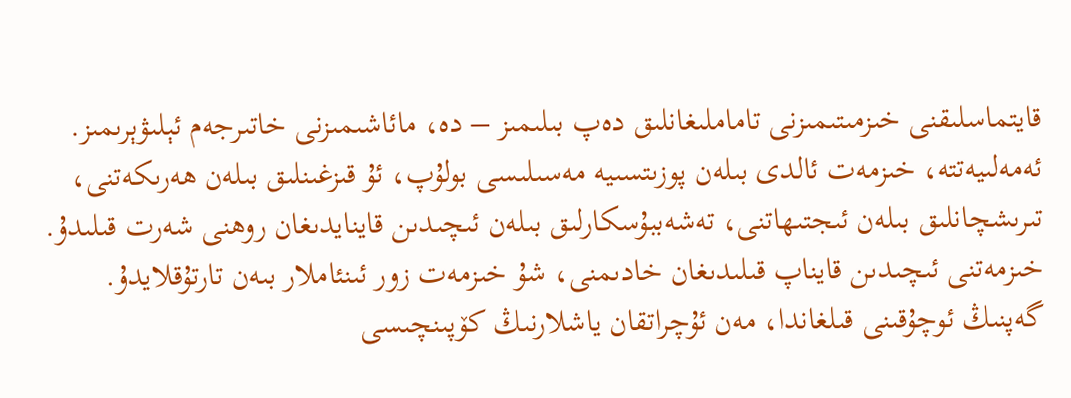قايتماسلىقنى خىزمىتىمىزنى تاماملىغانلىق دەپ بىلىمىز – دە، مائاشىمىزنى خاتىرجەم ئېلىۋېرىمىز. ئەمەلىيەتتە، خىزمەت ئالدى بىلەن پوزىتسىيە مەسىلىسى بولۇپ، ئۇ قىزغىنلىق بىلەن ھەرىكەتنى، تىرىشچانلىق بىلەن ئىجتىھاتنى، تەشەببۇسكارلىق بىلەن ئىچىدىن قاينايدىغان روھنى شەرت قىلىدۇ. خىزمەتنى ئىچىدىن قايناپ قىلىدىغان خادىمنى، شۇ خىزمەت زور ئىنئاملار بىەن تارتۇقلايدۇ. گەپنىڭ ئوچۇقىنى قىلغاندا، مەن ئۇچراتقان ياشلارنىڭ كۆپىنچىسى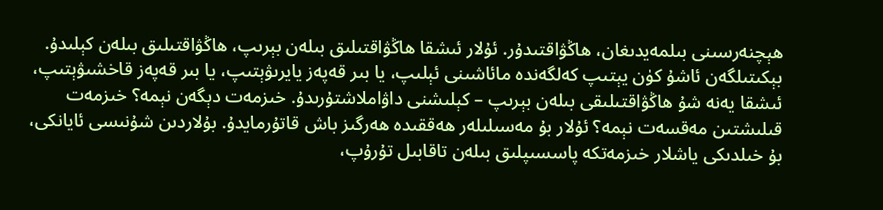ھېچنەرسىنى بىلمەيدىغان، ھاڭۋاقتىدۇر. ئۇلار ئىشقا ھاڭۋاقتىلىق بىلەن بېرىپ، ھاڭۋاقتىلىق بىلەن كېلىدۇ. بېكىتىلگەن ئاشۇ كۈن يېتىپ كەلگەندە مائاشىنى ئېلىپ، يا بىر قەپەز يايرىۋېتىپ، يا بىر قەپەز قاخشىۋېتىپ، ئىشقا يەنە شۇ ھاڭۋاقتىلىقى بىلەن بېرىپ – كېلىشنى داۋاملاشتۇرىدۇ. خىزمەت دېگەن نېمە؟ خىزمەت قىلىشتىن مەقسەت نېمە؟ ئۇلار بۇ مەسىلىلەر ھەققىدە ھەرگىز باش قاتۇرمايدۇ. بۇلاردىن شۇنىسى ئايانكى، بۇ خىلدىكى ياشلار خىزمەتكە پاسسىپلىق بىلەن تاقابىل تۇرۇپ،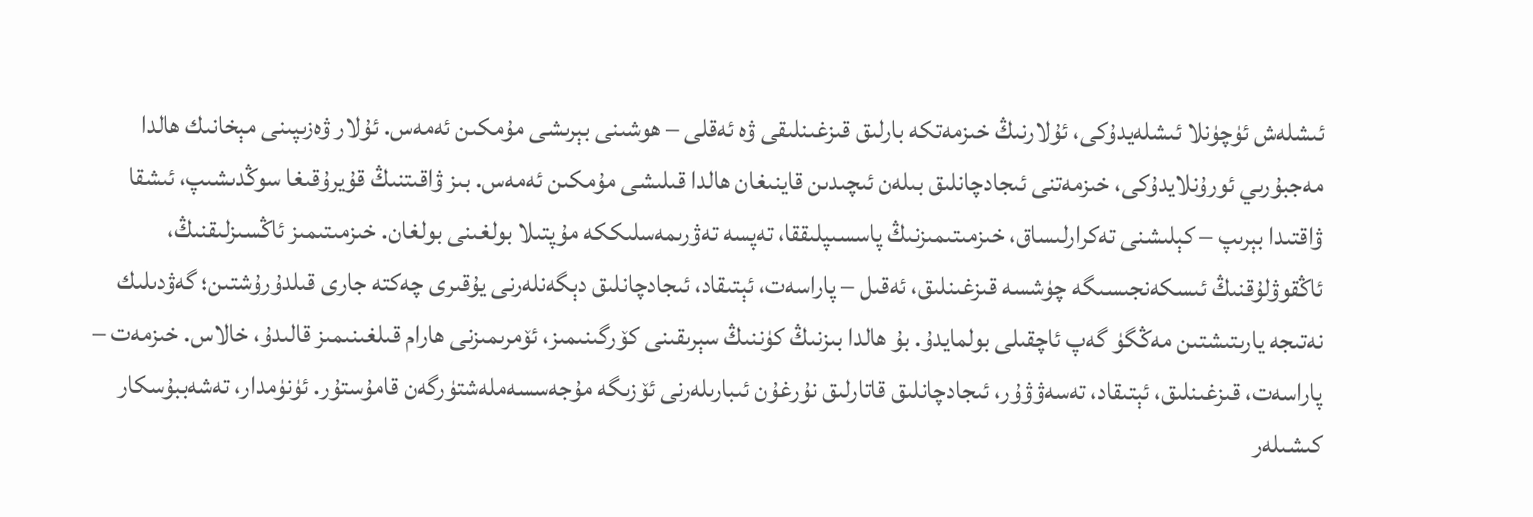ئىشلەش ئۈچۈنلا ئىشلەيدۇكى، ئۇلارنىڭ خىزمەتكە بارلىق قىزغىنلىقى ۋە ئەقلى – ھوشىنى بېرىشى مۇمكىن ئەمەس. ئۇلار ۋەزىپىنى مېخانىك ھالدا مەجبۇرىي ئورۇنلايدۇكى، خىزمەتنى ئىجادچانلىق بىلەن ئىچىدىن قاينىغان ھالدا قىلىشى مۇمكىن ئەمەس. بىز ۋاقىتنىڭ قۇيرۇقىغا سوڭدىشىپ، ئىشقا ۋاقتىدا بېرىپ – كېلىشنى تەكرارلىساق، خىزمىتىمىزنىڭ پاسسىپلىققا، تەپسە تەۋرىمەسلىككە مۇپتىلا بولغىنى بولغان. خىزمىتىمىز ئاڭسىزلىقنىڭ، ئاڭقوۋلۇقنىڭ ئىسكەنجىسىگە چۈشسە قىزغىنلىق، ئەقىل – پاراسەت، ئېتىقاد، ئىجادچانلىق دېگەنلەرنى يۇقىرى چەكتە جارى قىلدۇرۇشتىن؛ گەۋدىلىك نەتىجە يارىتىشتىن مەڭگۈ گەپ ئاچقىلى بولمايدۇ. بۇ ھالدا بىزنىڭ كۈننىڭ سېرىقىنى كۆرگىنىمىز، ئۆمرىمىزنى ھارام قىلغىنىمىز قالىدۇ، خالاس. خىزمەت – پاراسەت، قىزغىنلىق، ئېتىقاد، تەسەۋۋۇر، ئىجادچانلىق قاتارلىق نۇرغۇن ئىبارىلەرنى ئۆزىگە مۇجەسسەملەشتۈرگەن قامۇستۇر. ئۈنۈمدار، تەشەببۇسكار كىشىلەر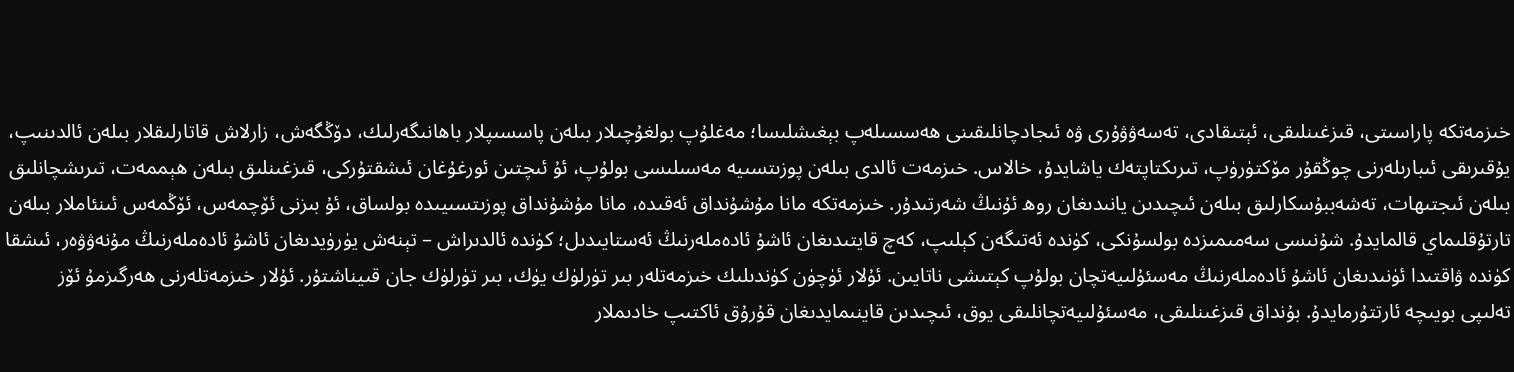خىزمەتكە پاراسىتى، قىزغىنلىقى، ئېتىقادى، تەسەۋۋۇرى ۋە ئىجادچانلىقىنى ھەسسىلەپ بېغىشلىسا؛ مەغلۇپ بولغۇچىلار بىلەن پاسسىپلار باھانىگەرلىك، دۆڭگەش، زارلاش قاتارلىقلار بىلەن ئالدىنىپ، يۇقىرىقى ئىبارىلەرنى چوڭقۇر مۆكتۈرۈپ، تىرىكتاپتەك ياشايدۇ، خالاس. خىزمەت ئالدى بىلەن پوزىتسىيە مەسىلىسى بولۇپ، ئۇ ئىچتىن ئورغۇغان ئىشقتۇركى، قىزغىنلىق بىلەن ھېممەت، تىرىشچانلىق بىلەن ئىجتىھات، تەشەببۇسكارلىق بىلەن ئىچىدىن يانىدىغان روھ ئۇنىڭ شەرتىدۇر. خىزمەتكە مانا مۇشۇنداق ئەقىدە، مانا مۇشۇنداق پوزىتسىيىدە بولساق، ئۇ بىزنى ئۆچمەس، ئۆڭمەس ئىنئاملار بىلەن تارتۇقلىماي قالمايدۇ. شۇنىسى سەمىمىزدە بولسۇنكى، كۈندە ئەتىگەن كېلىپ، كەچ قايتىدىغان ئاشۇ ئادەملەرنىڭ ئەستايىدىل؛ كۈندە ئالدىراش – تېنەش يۈرۈيدىغان ئاشۇ ئادەملەرنىڭ مۇنەۋۋەر، ئىشقا كۈندە ۋاقتىدا ئۈنىدىغان ئاشۇ ئادەملەرنىڭ مەسئۇلىيەتچان بولۇپ كېتىشى ناتايىن. ئۇلار ئۈچۈن كۈندىلىك خىزمەتلەر بىر تۈرلۈك يۈك، بىر تۈرلۈك جان قىيناشتۇر. ئۇلار خىزمەتلەرنى ھەرگىزمۇ ئۆز تەلىپى بويىچە ئارتتۇرمايدۇ. بۇنداق قىزغىنلىقى، مەسئۇلىيەتچانلىقى يوق، ئىچىدىن قاينىمايدىغان قۇرۇق ئاكتىپ خادىملار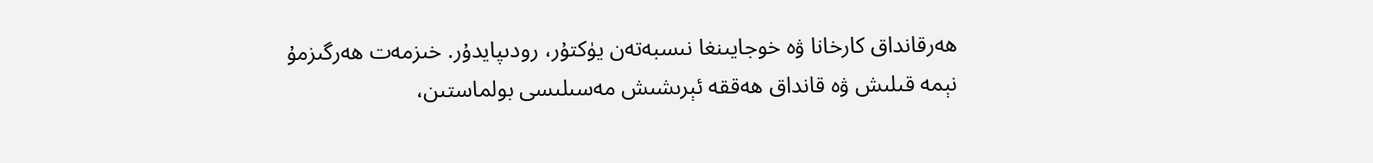ھەرقانداق كارخانا ۋە خوجايىنغا نىسبەتەن يۈكتۇر، رودىپايدۇر. خىزمەت ھەرگىزمۇ نېمە قىلىش ۋە قانداق ھەققە ئېرىشىش مەسىلىسى بولماستىن،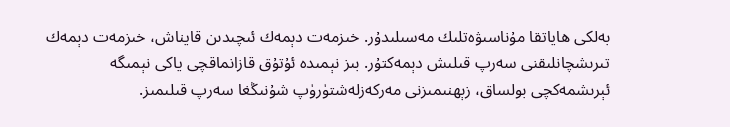بەلكى ھاياتقا مۇناسىۋەتلىك مەسىلىدۇر. خىزمەت دېمەك ئىچىدىن قايناش، خىزمەت دېمەك تىرىشچانلىقنى سەرپ قىلىش دېمەكتۇر. بىز نېمىدە ئۇتۇق قازانماقچى ياكى نېمىگە ئېرىشمەكچى بولساق، زېھنىمىزنى مەركەزلەشتۈرۈپ شۇنىڭغا سەرپ قىلىمىز.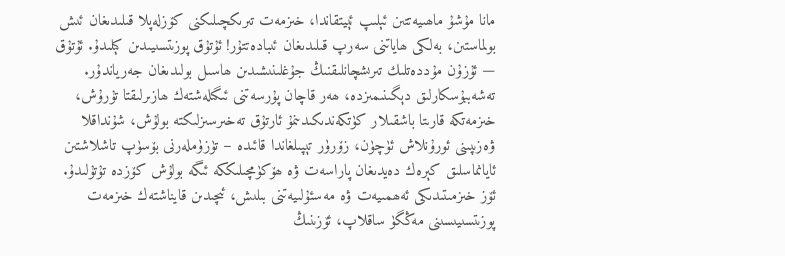مانا مۇشۇ ماھىيەتتىن ئېلىپ ئېيتقاندا، خىزمەت تىرىكچىلىكنى كۆزلەپلا قىلىدىغان ئىش بولماستىن، بەلكى ھاياتنى سەرپ قىلىدىغان ئىبادەتتۇر! ئۇتۇق پوزىتسىيىدىن كېلىدۇ. ئۇتۇق — ئۇزۇن مۇددەتلىك تىرىشچانلىقنىڭ جۇغلىنىشىدىن ھاسىل بولىدىغان جەرياندۇر. تەشەببۇسكارلىق دېگىنىمىزدە، ھەر قاچان پۇرسەتنى ئىگىلەشتەك ھازىرلىقتا تۇرۇش، خىزمەتكە قارىتا باشقىلار كۈتكەندىكىدىنمۇ ئارتۇق تەخىرسىزلىكتە بولۇش، شۇنداقلا ۋەزىپىنى ئورۇنلاش ئۈچۈن، زۆرۈر تېپىلغاندا قائىدە – تۈزۈملەرنى بۆسۈپ تاشلاشتىن ئايانماسلىق كېرەك دەيدىغان پاراسەت ۋە ھۆكۈمچىلىككە ئىگە بولۇش كۆزدە تۇتۇلىدۇ. ئۆز خىزمىتىدىكى ئەھمىيەت ۋە مەسئۇلىيەتنى بىلىش، ئىچىدىن قايناشتەك خىزمەت پوزىتسىيىسىنى مەڭگۈ ساقلاپ، ئۆزىنىڭ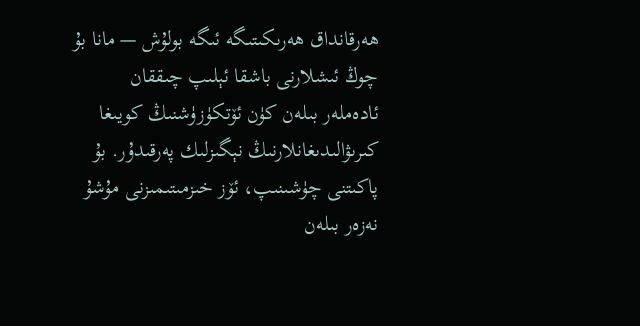ھەرقانداق ھەرىكىتىگە ئىگە بولۇش — مانا بۇ چوڭ ئىشلارنى باشقا ئېلىپ چىققان ئادەملەر بىلەن كۈن ئۆتكۈزۈشنىڭ كويىغا كىرىۋالىدىغانلارنىڭ نېگىزلىك پەرقىدۇر. بۇ پاكىتنى چۈشىنىپ، ئۆز خىزمىتىمىزنى مۇشۇ نەزەر بىلەن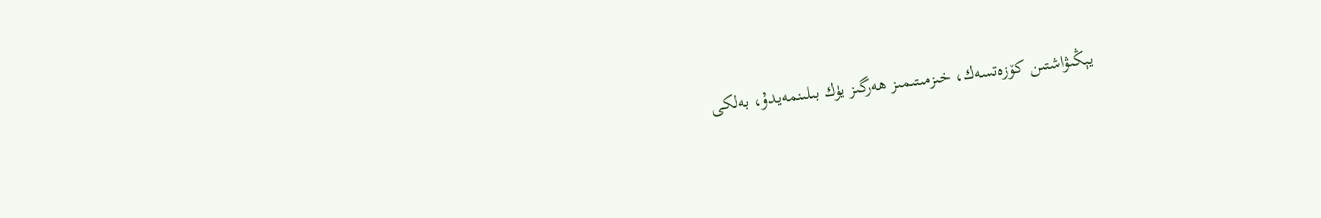يېڭىۋاشتىن كۆزەتسەك، خىزمىتىمىز ھەرگىز يۈك بىلىنمەيدۇ، بەلكى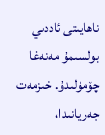ناھايىتى ئاددىي بولسىمۇ مەنەغا چۆمۈلىدۇ. خىزمەت جەريانىدا،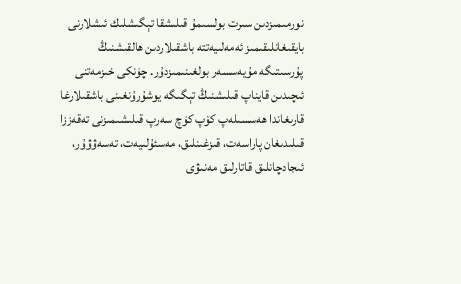نورمىمىزدىن سىرت بولسىمۇ قىلىشقا تېگىشلىك ئىشلارنى بايقىغانلىقىمىز ئەمەلىيەتتە باشقىلاردىن ھالقىشنىڭ پۇرسىتىگە مۇيەسسەر بولغىنىمىزدۇر. چۈنكى خىزمەتنى ئىچىدىن قايناپ قىلىشنىڭ تېگىگە يوشۇرۇنغىنى باشقىلارغا قارىغاندا ھەسسىلەپ كۆپ كۈچ سەرپ قىلىشىمىزنى تەقەززا قىلىدىغان پاراسەت، قىزغىنلىق، مەسئۇلىيەت، تەسەۋۋۇر، ئىجادچانلىق قاتارلىق مەنىۋى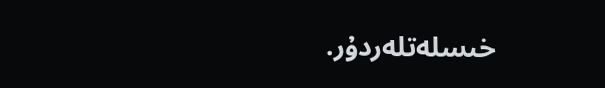خىسلەتلەردۇر.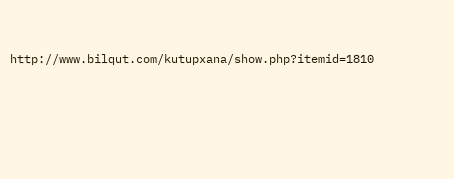http://www.bilqut.com/kutupxana/show.php?itemid=1810